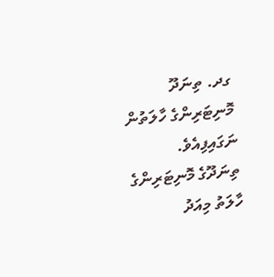ގދ. ތިނަދޫ މޮނިޓަރިންގެ ހާލަތުން ނަގައިފިއެވެ.
ތިނަދޫގެ މޮނިޓަރިންގެ ހާލަތު މިއަދު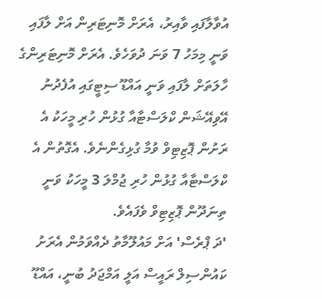އުވާލާފައި ވާއިރު، އެރަށް މޮނިޓަރިން އަށް ލާފައި ވަނީ މިމަހު 7 ވަނަ ދުވަހެވެ. އެރަށް މޮނިޓަރިންގެ ހާލަތަށް ލާފައި ވަނީ އައްޑޫ ސިޓީގައި އުފެދުނު އޭވިއޭޝަން ކްލަސްޓާއާ ގުޅުން ހުރި މީހަކު އެ ރަށުން ޕޮޒިޓިވް ވުމާ ގުޅިގެންނެވެ. އެގޮތުން އެ ކްލަސްޓާއާ ގުޅުން ހުރި ޖުމްލަ 3 މީހަކު ވަނީ ތިނަދޫން ޕޮޒިޓިވް ވެފައެވެ.
'ދަ ޕްރެސް' އަށް މައުލޫމާތު ދެއްވަމުން އެރަށު ކައުންސިލް ރައީސް އަލީ އަމްޖަދު ބުނީ، އައްޑޫ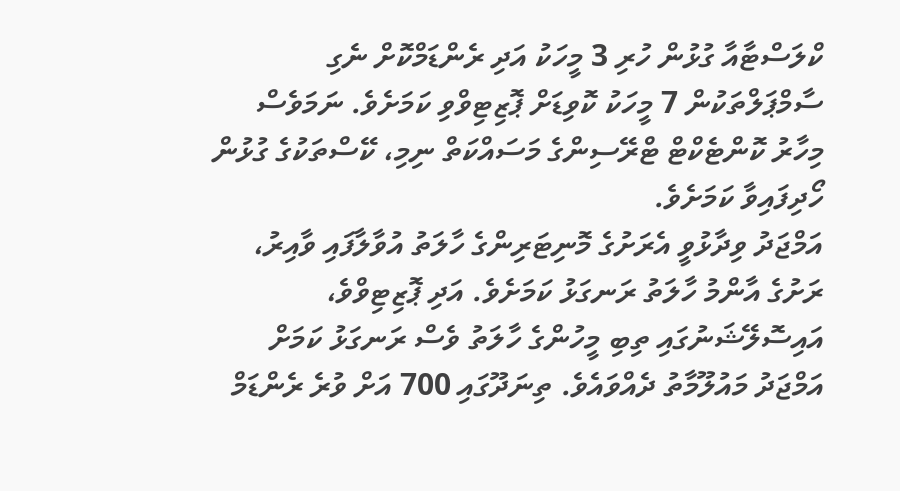ކްލަސްޓާއާ ގުޅުން ހުރި 3 މީހަކު އަދި ރެންޑަމްކޮށް ނެގި ސާމްޕަލްތަކުން 7 މީހަކު ކޮވިޑަށް ޕޮޒިޓިވްވި ކަމަށެވެ. ނަމަވެސް މިހާރު ކޮންޓެކްޓް ޓްރޭސިންގެ މަސައްކަތް ނިމި، ކޭސްތަކުގެ ގުޅުން ހޯދިފައިވާ ކަމަށެވެ.
އަމްޖަދު ވިދާޅުވީ އެރަށުގެ މޮނިޓަރިންގެ ހާލަތު އުވާލާފައި ވާއިރު، ރަށުގެ އާންމު ހާލަތު ރަނގަޅު ކަމަށެވެ. އަދި ޕޮޒިޓިވްވެ، އައިސޮލޭޝަނުގައި ތިބި މީހުންގެ ހާލަތު ވެސް ރަނގަޅު ކަމަށް އަމްޖަދު މައުލޫމާތު ދެއްވައެވެ. ތިނަދޫގައި 700 އަށް ވުރެ ރެންޑަމް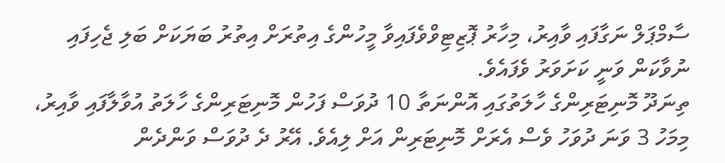ސާމްޕަލް ނަގާފައި ވާއިރު، މިހާރު ޕޮޒިޓިވްވެފައިވާ މީހުންގެ އިތުރަށް އިތުރު ބަޔަކަށް ބަލި ޖެހިފައި ނުވާކަން ވަނީ ކަށަވަރު ވެފައެވެ.
ތިނަދޫ މޮނިޓަރިންގެ ހާލަތުގައި އޮންނަތާ 10 ދުވަސް ފަހުން މޮނިޓަރިންގެ ހާލަތު އުވާލާފައި ވާއިރު، މިމަހު 3 ވަނަ ދުވަހު ވެސް އެރަށް މޮނިޓަރިން އަށް ލިއެވެ. އޭރު ދެ ދުވަސް ވަންދެން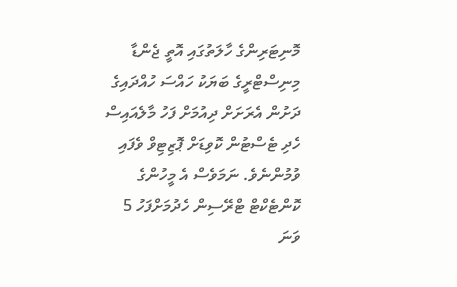މޮނިޓަރިންގެ ހާލަތުގައި އޮތީ ޖެންޑާ މިނިސްޓްރީގެ ބަޔަކު ހައްސަ ހުއްދައިގެ ދަށުން އެރަށަށް ދިއުމަށް ފަހު މާލެއައިސް ހެދި ޓެސްޓުން ކޮވިޑަށް ޕޮޒިޓިވް ވެފައި ވުމުންނެވެ. ނަމަވެސް އެ މީހުންގެ ކޮންޓެކްޓް ޓްރޭސިން ހެދުމަށްފަހު 5 ވަނަ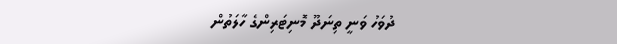ދުވަހު ވަނީ ތިނަދޫ މޮނިޓަރިންގެ ހާލަތުން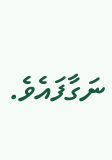ނަގާފައެވެ.